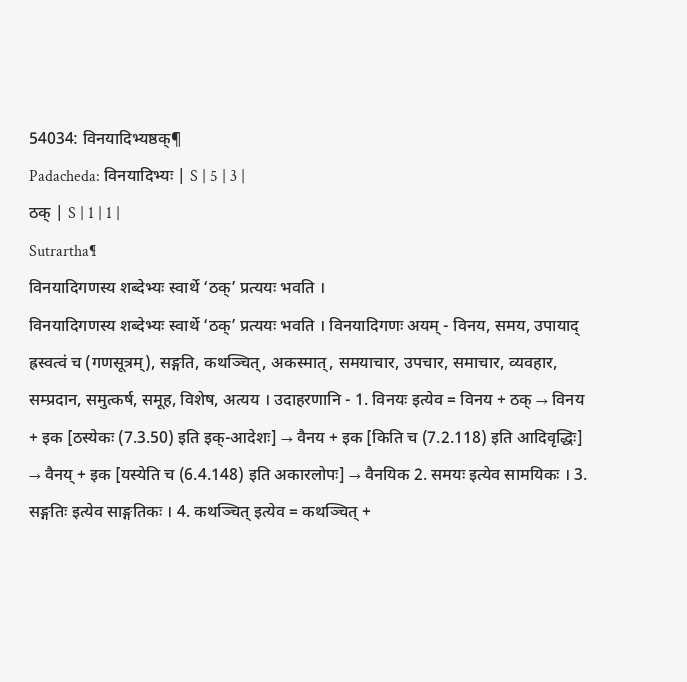54034: विनयादिभ्यष्ठक्¶
Padacheda: विनयादिभ्यः | S | 5 | 3 |
ठक् | S | 1 | 1 |
Sutrartha¶
विनयादिगणस्य शब्देभ्यः स्वार्थे ‘ठक्’ प्रत्ययः भवति ।
विनयादिगणस्य शब्देभ्यः स्वार्थे ‘ठक्’ प्रत्ययः भवति । विनयादिगणः अयम् - विनय, समय, उपायाद् ह्रस्वत्वं च (गणसूत्रम्), सङ्गति, कथञ्चित्, अकस्मात्, समयाचार, उपचार, समाचार, व्यवहार, सम्प्रदान, समुत्कर्ष, समूह, विशेष, अत्यय । उदाहरणानि - 1. विनयः इत्येव = विनय + ठक् → विनय + इक [ठस्येकः (7.3.50) इति इक्-आदेशः] → वैनय + इक [किति च (7.2.118) इति आदिवृद्धिः] → वैनय् + इक [यस्येति च (6.4.148) इति अकारलोपः] → वैनयिक 2. समयः इत्येव सामयिकः । 3. सङ्गतिः इत्येव साङ्गतिकः । 4. कथञ्चित् इत्येव = कथञ्चित् +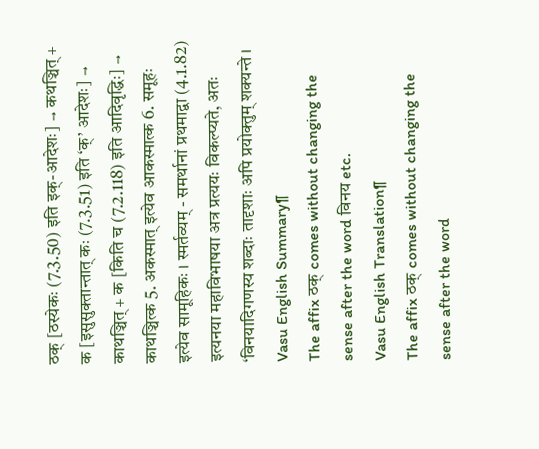ठक् [ठस्येकः (7.3.50) इति इक्-आदेशः] → कथञ्चित् + क [इसुसुक्तान्तात् कः (7.3.51) इति ‘क्’ आदेशः] → काथञ्चित् + क [किति च (7.2.118) इति आदिवृद्धिः] → काथञ्चित्क 5. अकस्मात् इत्येव आकस्मात्क 6. समूहः इत्येव सामूहिकः । स्मर्तव्यम् - समर्थानां प्रथमाद्वा (4.1.82) इत्यनया महाविभाषया अत्र प्रत्ययः विकल्प्यते, अतः ‘विनयादिगणस्य शब्दाः तादृशाः अपि प्रयोक्तुम् शक्यन्ते ।
Vasu English Summary¶
The affix ठक् comes without changing the sense after the word विनय etc.
Vasu English Translation¶
The affix ठक् comes without changing the sense after the word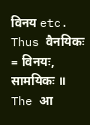विनय etc. Thus वैनयिकः = विनयः, सामयिकः ॥ The आ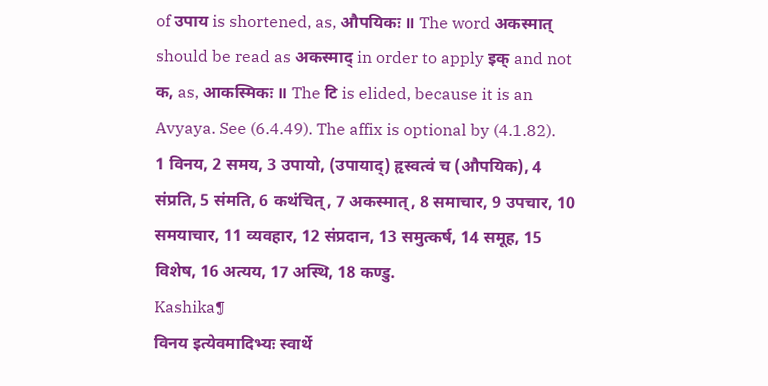of उपाय is shortened, as, औपयिकः ॥ The word अकस्मात् should be read as अकस्माद् in order to apply इक् and not क, as, आकस्मिकः ॥ The टि is elided, because it is an Avyaya. See (6.4.49). The affix is optional by (4.1.82).
1 विनय, 2 समय, 3 उपायो, (उपायाद्) हृस्वत्वं च (औपयिक), 4 संप्रति, 5 संमति, 6 कथंचित्, 7 अकस्मात्, 8 समाचार, 9 उपचार, 10 समयाचार, 11 व्यवहार, 12 संप्रदान, 13 समुत्कर्ष, 14 समूह, 15 विशेष, 16 अत्यय, 17 अस्थि, 18 कण्डु.
Kashika¶
विनय इत्येवमादिभ्यः स्वार्थे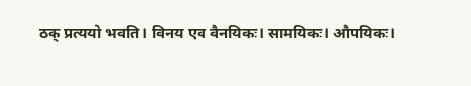ठक् प्रत्ययो भवति। विनय एव वैनयिकः। सामयिकः। औपयिकः।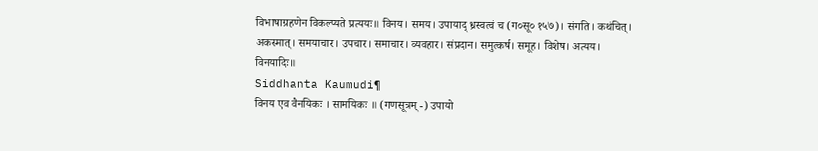विभाषाग्रहणेन विकल्प्यते प्रत्ययः॥ विनय। समय। उपायाद् ध्रस्वत्वं च (ग०सू० १५७)। संगति। कथंचित्। अकस्मात्। समयाचार। उपचार। समाचार। व्यवहार। संप्रदान। समुत्कर्ष। समूह। विशेष। अत्यय। विनयादिः॥
Siddhanta Kaumudi¶
विनय एव वैनयिकः । सामयिकः ॥ (गणसूत्रम् -) उपायो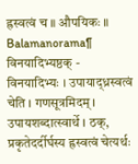ह्रस्वत्वं च ॥ औपयिकः ॥
Balamanorama¶
विनयादिभ्यष्ठक् - विनयादिभ्यः । उपायाद्ध्रस्वत्वं चेति । गणसूत्रमिदम् । उपायशब्दात्स्वार्थे । ठक्, प्रकृतेदर्दीर्घस्य ह्रस्वत्वं चेत्यर्थः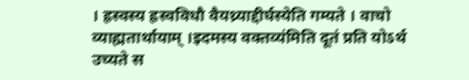। ह्रस्वस्य ह्रस्वविधौ वैयथ्र्याद्दीर्घस्येति गम्यते । वाचो व्याह्मतार्थायाम् ।इदमस्य वक्तव्य॑मिति दूतं प्रति योऽर्थ उच्यते स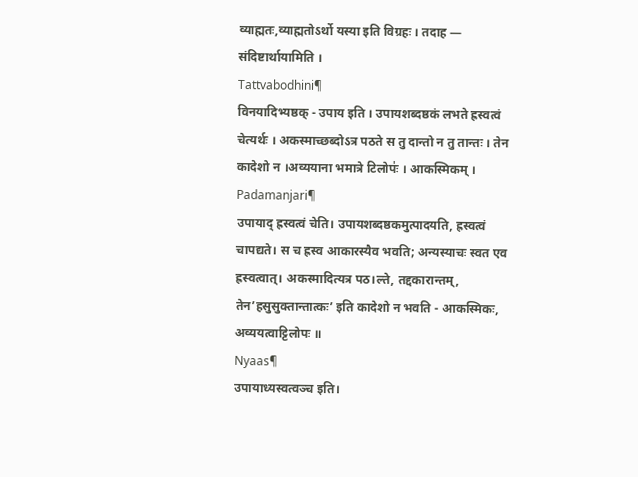व्याह्मतः,व्याह्मतोऽर्थो यस्या इति विग्रहः । तदाह — संदिष्टार्थायामिति ।
Tattvabodhini¶
विनयादिभ्यष्ठक् - उपाय इति । उपायशब्दष्ठकं लभते ह्रस्वत्वं चेत्यर्थः । अकस्माच्छब्दोऽत्र पठते स तु दान्तो न तु तान्तः । तेन कादेशो न ।अव्ययाना भमात्रे टिलोपः॑ । आकस्मिकम् ।
Padamanjari¶
उपायाद् ह्रस्वत्वं चेति। उपायशब्दष्ठकमुत्पादयति, ह्रस्वत्वं चापद्यते। स च ह्रस्व आकारस्यैव भवति; अन्यस्याचः स्वत एव ह्रस्वत्वात्। अकस्मादित्यत्र पठ।ल्ते, तद्दकारान्तम्, तेन’हसुसुक्तान्तात्कः’ इति कादेशो न भवति - आकस्मिकः, अव्ययत्वाट्टिलोपः ॥
Nyaas¶
उपायाध्यस्वत्वञ्च इति।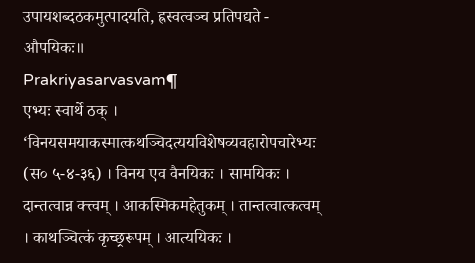उपायशब्दठकमुत्पादयति, ह्रस्वत्वञ्च प्रतिपद्यते - औपयिकः॥
Prakriyasarvasvam¶
एभ्यः स्वार्थे ठक् । ‘विनयसमयाकस्मात्कथञ्चिदत्ययविशेषव्यवहारोपचारेभ्यः (स० ५-४-३६) । विनय एव वैनयिकः । सामयिकः । दान्तत्वान्न क्त्त्वम् । आकस्मिकमहेतुकम् । तान्तत्वात्कत्वम् । काथञ्चित्कं कृच्छ्ररूपम् । आत्ययिकः ।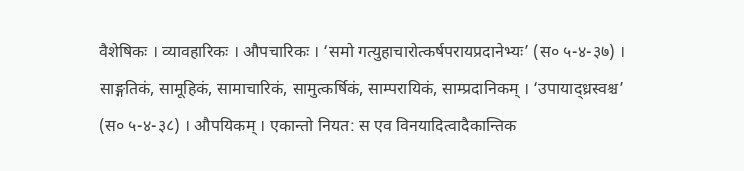वैशेषिकः । व्यावहारिकः । औपचारिकः । ‘समो गत्युहाचारोत्कर्षपरायप्रदानेभ्यः’ (स० ५-४-३७) । साङ्गतिकं, सामूहिकं, सामाचारिकं, सामुत्कर्षिकं, साम्परायिकं, साम्प्रदानिकम् । ‘उपायाद्ध्रस्वश्च’ (स० ५-४-३८) । औपयिकम् । एकान्तो नियत: स एव विनयादित्वादैकान्तिक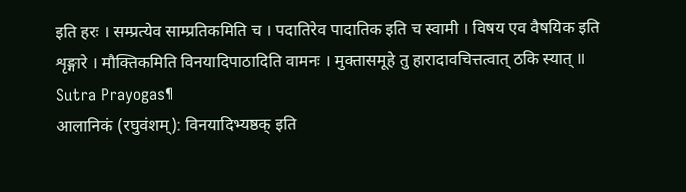इति हरः । सम्प्रत्येव साम्प्रतिकमिति च । पदातिरेव पादातिक इति च स्वामी । विषय एव वैषयिक इति शृङ्गारे । मौक्तिकमिति विनयादिपाठादिति वामनः । मुक्तासमूहे तु हारादावचित्तत्वात् ठकि स्यात् ॥
Sutra Prayogas¶
आलानिकं (रघुवंशम्): विनयादिभ्यष्ठक् इति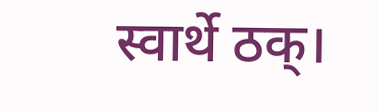स्वार्थे ठक्।